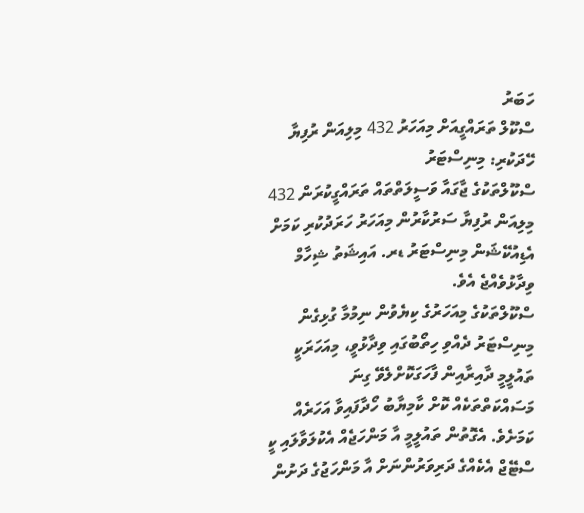ހަބަރު
ސްކޫލް ތަރައްގީއަށް މިއަހަރު 432 މިލިއަން ރުފިޔާ ހޭދަކުރި: މިނިސްޓަރު
ސްކޫލްތަކުގެ ޖާގައާ ވަސީލަތްތައް ތަރައްގީކުރަން 432 މިލިއަން ރުފިޔާ ސަރުކާރުން މިއަހަރު ހަރަދުކުރި ކަމަށް އެޑިއުކޭޝަން މިނިސްޓަރު ޑރ. އައިޝަތު ޝިހާމް ވިދާޅުވެއްޖެ އެވެ.
ސްކޫލްތަކުގެ މިއަހަރުގެ ކިޔެވުން ނިމުމާ ގުޅިގެން މިނިސްޓަރު ދެއްވި ހިތޯބުގައި ވިދާޅުވީ، މިއަހަރަކީ ތައުލީމީ ދާއިރާއިން ފާހަގަކޮށްލެވޭ ގިނަ މަސައްކަތްތަކެއް ކޮށް ކާމިޔާބު ހޯދާފައިވާ އަހަރެއް ކަމަށެވެ. އެގޮތުން ތައުލީމީ އާ މަންހަޖެއް އެކުލަވާލައި ކީ ސްޓޭޖް އެކެއްގެ ދަރިވަރުންނަށް އާ މަންހަޖުގެ ދަށުން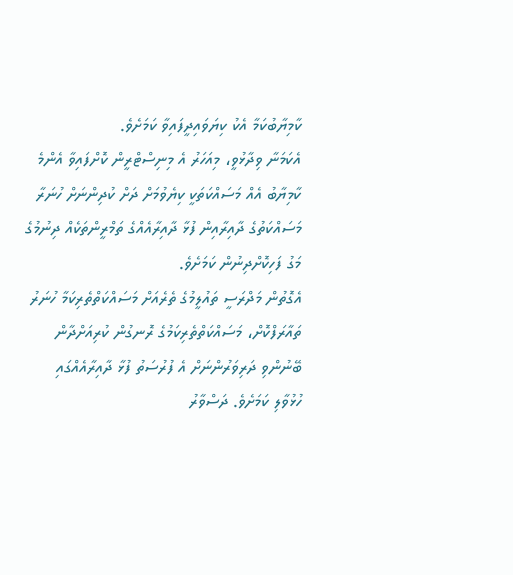ކާމިޔާބުކަމާ އެކު ކިޔަވައިދީފައިވާ ކަމަށެވެ.
އެކަމަނާ ވިދާޅުވީ، މިއަހަރު އެ މިނިސްޓްރީން ކޮށްފައިވާ އެންމެ ކާމިޔާބު އެއް މަސައްކަތަކީ ކިޔެވުމަށް ދަށް ކުދިންނަށް ހުނަރާ މަސައްކަތުގެ ދާއިރާއިން ފުޅާ ދާއިރާއެއްގެ ތަމްރީންތަކެއް ދިނުމުގެ މަގު ފަހިކޮށްދިނުން ކަމަށެވެ.
އެގޮތުން މަދްރަސީ ތައުލީމުގެ ތެރެއަށް މަސައްކަތްތެރިކަމާ ހުނަރު ތައާރަފްކޮށް، މަސައްކަތްތެރިކަމުގެ ރޮނގުން ކުރިއަށްދާން ބޭނުންވި ދަރިވަރުންނަށް އެ ފުރުސަތު ފުޅާ ދާއިރާއެއްގައި ހުޅުވާލި ކަމަށެވެ. ދަސްވާރު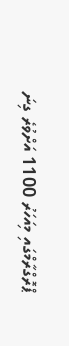ޕްރޮގްރާމްގައި މިއަހަރު 1100 އަށްވުރެ ގިނަ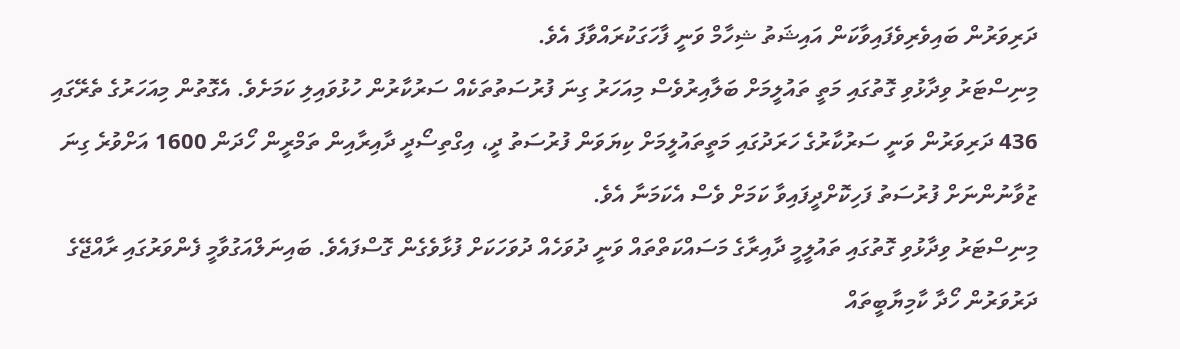ދަރިވަރުން ބައިވެރިވެފައިވާކަން އައިޝަތު ޝިހާމް ވަނީ ފާހަގަކުރައްވާފަ އެވެ.
މިނިސްޓަރު ވިދާޅުވި ގޮތުގައި މަތީ ތައުލީމަށް ބަލާއިރުވެސް މިއަހަރު ގިނަ ފުރުސަތުތަކެއް ސަރުކާރުން ހުޅުވައިލި ކަމަށެވެ. އެގޮތުން މިއަހަރުގެ ތެރޭގައި 436 ދަރިވަރުން ވަނީ ސަރުކާރުގެ ހަރަދުގައި މަތީތައުލީމަށް ކިޔަވަން ފުރުސަތު ދީ، އިގްތިސޯދީ ދާއިރާއިން ތަމްރީން ހޯދަން 1600 އަށްވުރެ ގިނަ ޒުވާނުންނަށް ފުރުސަތު ފަހިކޮށްދީފައިވާ ކަމަށް ވެސް އެކަމަނާ އެވެ.
މިނިސްޓަރު ވިދާޅުވި ގޮތުގައި ތައުލީމީ ދާއިރާގެ މަސައްކަތްތައް ވަނީ ދުވަހެއް ދުވަހަކަށް ފުޅާވެގެން ގޮސްފައެވެ. ބައިނަލްއަގުވާމީ ފެންވަރުގައި ރާއްޖޭގެ ދަރުވަރުން ހޯދާ ކާމިޔާބީތައް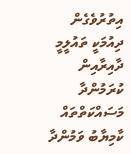އިތުރުވެގެން ދިއުމަކީ ތައުލީމީ ދާއިރާއިން ކުރަމުންދާ މަސައްކަތްތައް ކާމިޔާބު ވަމުންދާ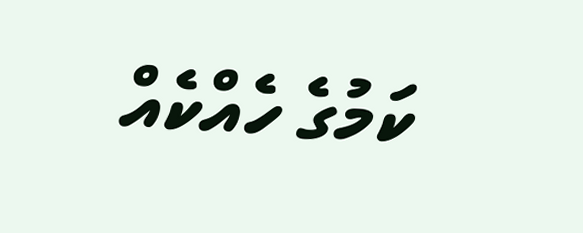ކަމުގެ ހެއްކެއް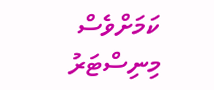ކަމަށްވެސް މިނިސްޓަރު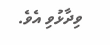ވިދާޅުވި އެވެ.